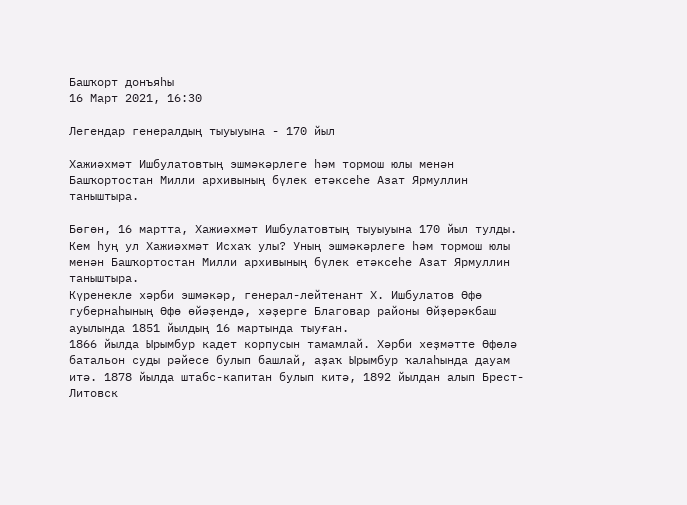Башҡорт донъяһы
16 Март 2021, 16:30

Легендар генералдың тыуыуына - 170 йыл

Хажиәхмәт Ишбулатовтың эшмәкәрлеге һәм тормош юлы менән Башҡортостан Милли архивының бүлек етәксеһе Азат Ярмуллин таныштыра.

Бөгөн, 16 мартта, Хажиәхмәт Ишбулатовтың тыуыуына 170 йыл тулды. Кем һуң ул Хажиәхмәт Исхаҡ улы? Уның эшмәкәрлеге һәм тормош юлы менән Башҡортостан Милли архивының бүлек етәксеһе Азат Ярмуллин таныштыра.
Күренекле хәрби эшмәкәр, генерал-лейтенант Х. Ишбулатов Өфө губернаһының Өфө өйәҙендә, хәҙерге Благовар районы Өйҙөрәкбаш ауылында 1851 йылдың 16 мартында тыуған.
1866 йылда Ырымбур кадет корпусын тамамлай. Хәрби хеҙмәтте Өфөлә батальон суды рәйесе булып башлай, аҙаҡ Ырымбур ҡалаһында дауам итә. 1878 йылда штабс-капитан булып китә, 1892 йылдан алып Брест-Литовск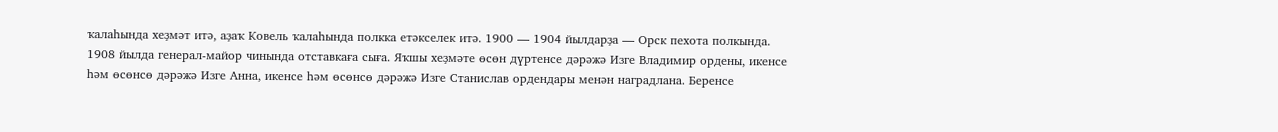ҡалаһында хеҙмәт итә, аҙаҡ Ковель ҡалаһында полкка етәкселек итә. 1900 — 1904 йылдарҙа — Орск пехота полкында.
1908 йылда генерал-майор чинында отставкаға сыға. Яҡшы хеҙмәте өсөн дүртенсе дәрәжә Изге Владимир ордены, икенсе һәм өсөнсө дәрәжә Изге Анна, икенсе һәм өсөнсө дәрәжә Изге Станислав ордендары менән наградлана. Беренсе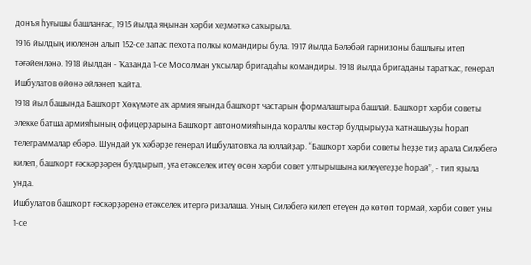донъя һуғышы башланғас, 1915 йылда яңынан хәрби хеҙмәткә саҡырыла.
1916 йылдың июленән алып 152-се запас пехота полкы командиры була. 1917 йылда Бәләбәй гарнизоны башлығы итеп тәғәйенләнә. 1918 йылдан - Ҡазанда 1-се Мосолман уҡсылар бригадаһы командиры. 1918 йылда бригаданы таратҡас, генерал Ишбулатов өйөнә әйләнеп ҡайта.
1918 йыл башында Башҡорт Хөкүмәте аҡ армия яғында башҡорт частарын формалаштыра башлай. Башҡорт хәрби советы элекке батша армияһының офицерҙарына Башҡорт автономияһында ҡораллы көстәр булдырыуҙа ҡатнашыуҙы һорап телеграммалар ебәрә. Шундай уҡ хәбәрҙе генерал Ишбулатовҡа ла юллайҙар. “Башҡорт хәрби советы һеҙҙе тиҙ арала Силәбегә килеп, башҡорт ғәскәрҙәрен булдырып, уға етәкселек итеү өсөн хәрби совет ултырышына килеүегеҙҙе һорай”, - тип яҙыла унда.
Ишбулатов башҡорт ғәскәрҙәренә етәкселек итергә ризалаша. Уның Силәбегә килеп етеүен дә көтөп тормай, хәрби совет уны 1-се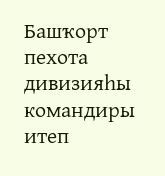Башҡорт пехота дивизияһы командиры итеп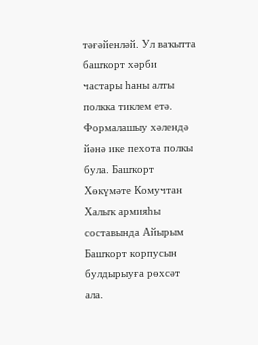тәғәйенләй. Ул ваҡытта башҡорт хәрби частары һаны алты полкка тиклем етә. Формалашыу хәлендә йәнә ике пехота полкы була. Башҡорт Хөкүмәте Комучтан Халыҡ армияһы составында Айырым Башҡорт корпусын булдырыуға рөхсәт ала.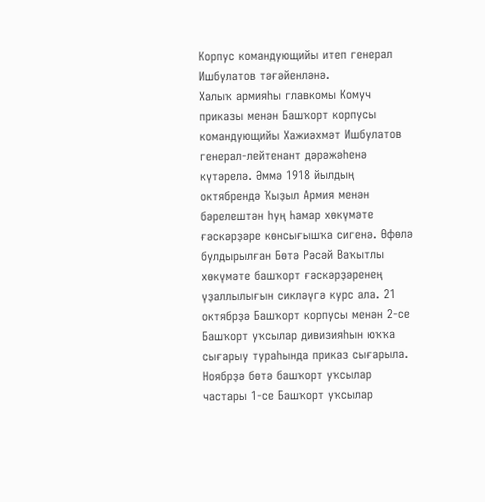Корпус командующийы итеп генерал Ишбулатов тәғәйенләнә.
Халыҡ армияһы главкомы Комуч приказы менән Башҡорт корпусы командующийы Хажиәхмәт Ишбулатов генерал-лейтенант дәрәжәһенә күтәрелә. Әммә 1918 йылдың октябрендә Ҡыҙыл Армия менән бәрелештән һуң Һамар хөкүмәте ғәскәрҙәре көнсығышҡа сигенә. Өфөлә булдырылған Бөтә Рәсәй Ваҡытлы хөкүмәте башҡорт ғәскәрҙәренең үҙаллылығын сикләүгә курс ала. 21 октябрҙә Башҡорт корпусы менән 2-се Башҡорт уҡсылар дивизияһын юҡҡа сығарыу тураһында приказ сығарыла. Ноябрҙә бөтә башҡорт уҡсылар частары 1-се Башҡорт уҡсылар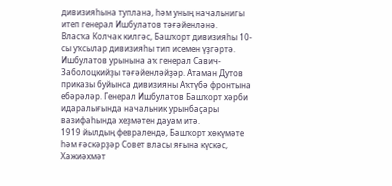дивизияһына туплана, һәм уның начальнигы итеп генерал Ишбулатов тәғәйенләнә.
Власҡа Колчак килгәс, Башҡорт дивизияһы 10-сы уҡсылар дивизияһы тип исемен үҙгәртә. Ишбулатов урынына аҡ генерал Савич-Заболоцкийҙы тәғәйенләйҙәр. Атаман Дутов приказы буйынса дивизияны Аҡтүбә фронтына ебәрәләр. Генерал Ишбулатов Башҡорт хәрби идаралығында начальник урынбаҫары вазифаһында хеҙмәтен дауам итә.
1919 йылдың февралендә, Башҡорт хөкүмәте һәм ғәскәрҙәр Совет власы яғына күскәс, Хажиәхмәт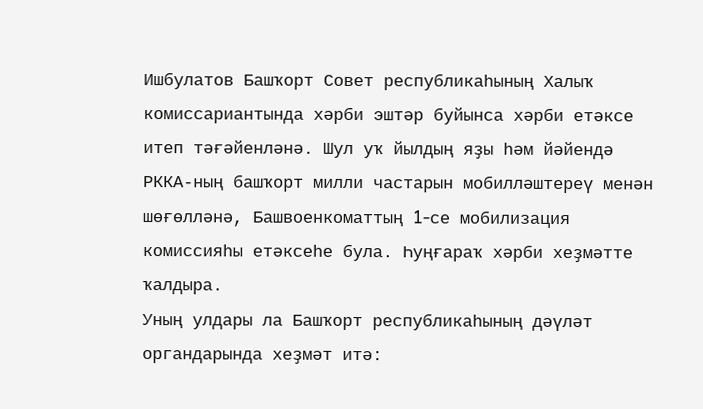Ишбулатов Башҡорт Совет республикаһының Халыҡ комиссариантында хәрби эштәр буйынса хәрби етәксе итеп тәғәйенләнә. Шул уҡ йылдың яҙы һәм йәйендә РККА-ның башҡорт милли частарын мобилләштереү менән шөғөлләнә, Башвоенкоматтың 1-cе мобилизация комиссияһы етәксеһе була. Һуңғараҡ хәрби хеҙмәтте ҡалдыра.
Уның улдары ла Башҡорт республикаһының дәүләт органдарында хеҙмәт итә: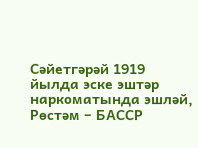Сәйетгәрәй 1919 йылда эске эштәр наркоматында эшләй, Рөстәм – БАССР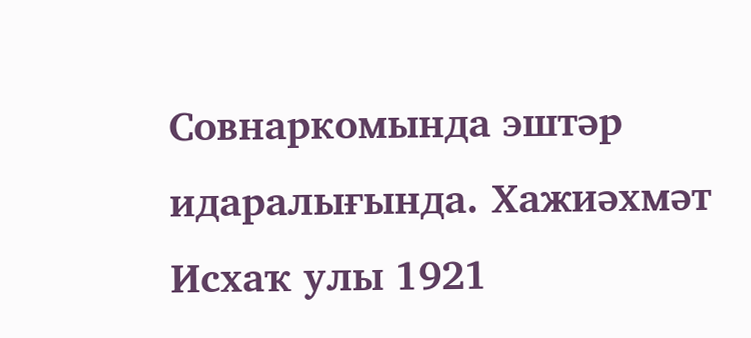Совнаркомында эштәр идаралығында. Хажиәхмәт Исхаҡ улы 1921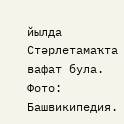йылда Стәрлетамаҡта вафат була.
Фото: Башвикипедия.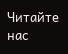Читайте нас